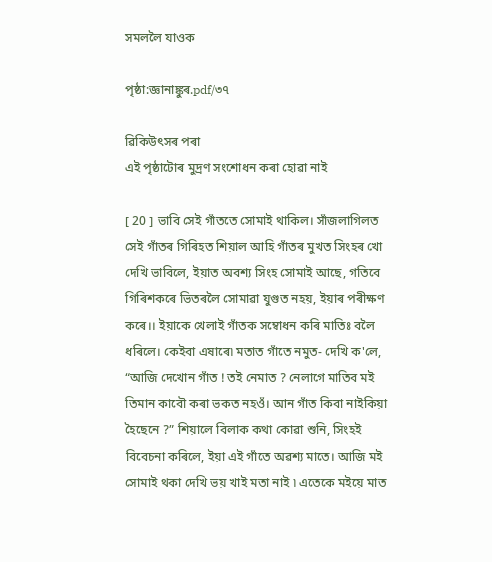সমললৈ যাওক

পৃষ্ঠা:জ্ঞানাঙ্কুৰ.pdf/৩৭

ৱিকিউৎসৰ পৰা
এই পৃষ্ঠাটোৰ মুদ্ৰণ সংশোধন কৰা হোৱা নাই

[ 20 ] ভাবি সেই গাঁততে সোমাই থাকিল। সাঁজলাগিলত সেই গাঁতৰ গিৰিহত শিয়াল আহি গাঁতৰ মুখত সিংহৰ খো দেখি ভাবিলে, ইয়াত অবশ্য সিংহ সোমাই আছে, গতিবে গিৰিশকৰে ভিতৰলৈ সোমাৱা যুগুত নহয়, ইয়াৰ পৰীক্ষণ কৰে।। ইয়াকে খেলাই গাঁতক সম্বোধন কৰি মাতিঃ বলৈ ধৰিলে। কেইবা এষাৰে৷ মতাত গাঁতে নমুত- দেখি ক'লে, “আজি দেখোন গাঁত ! তই নেমাত ? নেলাগে মাতিব ম‍ই তিমান কাবৌ কৰা ভকত নহওঁ। আন গাঁত কিবা নাইকিয়া হৈছেনে ?” শিয়ালে বিলাক কথা কোৱা শুনি, সিংহই বিবেচনা কৰিলে, ইয়া এই গাঁতে অৱশ্য মাতে। আজি মই সোমাই থকা দেখি ভয় খাই মতা নাই ৷ এতেকে মইয়ে মাত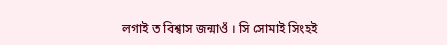লগাই ত বিশ্বাস জন্মাওঁ । সি সোমাই সিংহই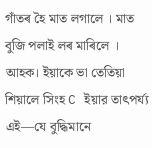গাঁতৰ হৈ মাত লগালে । মাত বুজি পলাই লৰ মাৰিলে । আহক। ইয়াকে ভা তেতিয়া শিয়ালে সিংহ C ইয়ার তাৎপর্য্য এই—যে বুদ্ধিমানে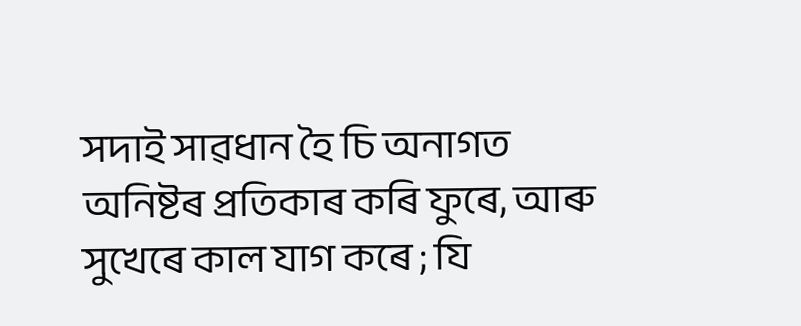সদাই সাৱধান হৈ চি অনাগত অনিষ্টৰ প্ৰতিকাৰ কৰি ফুৰে, আৰু সুখেৰে কাল যাগ কৰে ; যি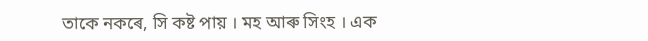তাকে নকৰে, সি কষ্ট পায় । মহ আৰু সিংহ । এক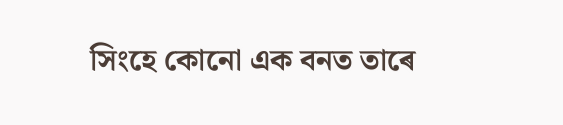সিংহে কোনো এক বনত তাৰে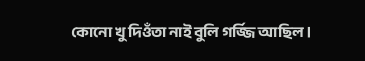কোনো খু দিওঁতা নাই বুলি গৰ্জ্জি আছিল।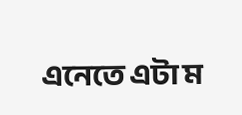এনেতে এটা ম